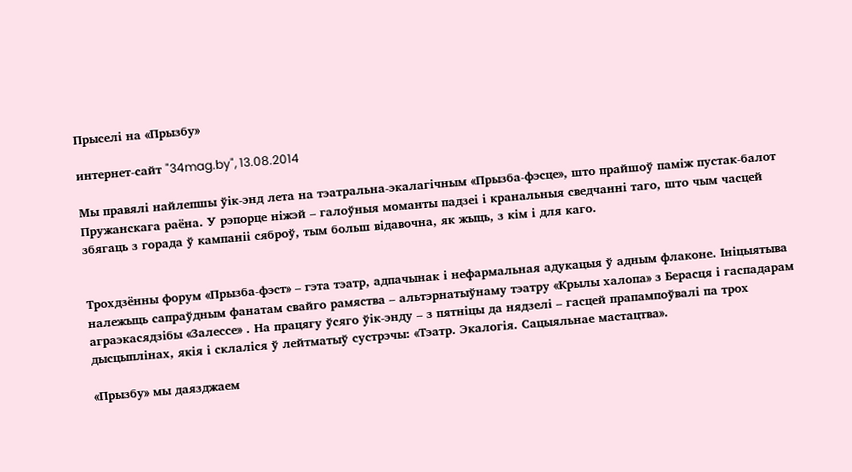Прыселі на «Прызбу»

интернет-сайт "34mag.by", 13.08.2014

Мы правялі найлепшы ўік-энд лета на тэатральна-экалагічным «Прызба-фэсце», што прайшоў паміж пустак-балот Пружанскага раёна. У рэпорце ніжэй – галоўныя моманты падзеі і кранальныя сведчанні таго, што чым часцей збягаць з горада ў кампаніі сяброў, тым больш відавочна, як жыць, з кім і для каго.


Трохдзённы форум «Прызба-фэст» – гэта тэатр, адпачынак і нефармальная адукацыя ў адным флаконе. Ініцыятыва належыць сапраўдным фанатам свайго рамяства – альтэрнатыўнаму тэатру «Крылы халопа» з Берасця і гаспадарам аграэкасядзібы «Залессе» . На працягу ўсяго ўік-энду – з пятніцы да нядзелі – гасцей прапампоўвалі па трох дысцыплінах, якія і склаліся ў лейтматыў сустрэчы: «Тэатр. Экалогія. Сацыяльнае мастацтва».

«Прызбу» мы даязджаем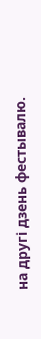на другі дзень фестывалю.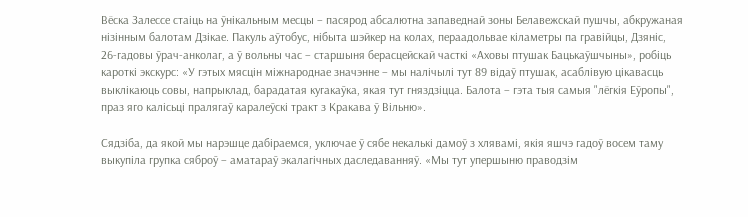Вёска Залессе стаіць на ўнікальным месцы – пасярод абсалютна запаведнай зоны Белавежскай пушчы, абкружаная нізінным балотам Дзікае. Пакуль аўтобус, нібыта шэйкер на колах, пераадольвае кіламетры па гравійцы, Дзяніс, 26-гадовы ўрач-анколаг, а ў вольны час – старшыня берасцейскай часткі «Аховы птушак Бацькаўшчыны», робіць кароткі экскурс: «У гэтых мясцін міжнароднае значэнне – мы налічылі тут 89 відаў птушак, асаблівую цікавасць выклікаюць совы, напрыклад, барадатая кугакаўка, якая тут гняздзіцца. Балота – гэта тыя самыя "лёгкія Еўропы", праз яго калісьці пралягаў каралеўскі тракт з Кракава ў Вільню».

Сядзіба, да якой мы нарэшце дабіраемся, уключае ў сябе некалькі дамоў з хлявамі, якія яшчэ гадоў восем таму выкупіла групка сяброў – аматараў экалагічных даследаванняў. «Мы тут упершыню праводзім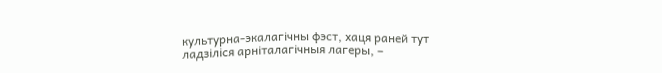культурна-экалагічны фэст, хаця раней тут ладзіліся арніталагічныя лагеры, –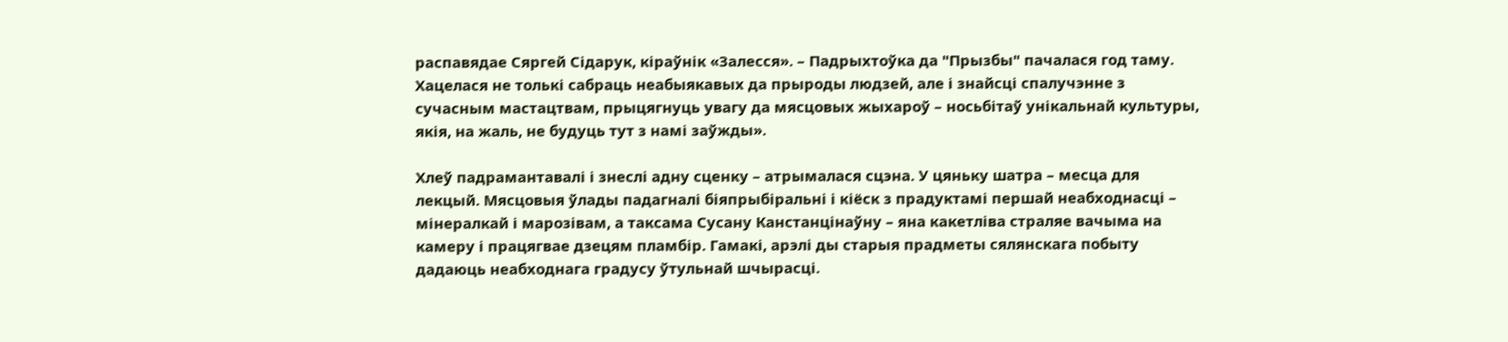распавядае Сяргей Сідарук, кіраўнік «Залесся». – Падрыхтоўка да "Прызбы" пачалася год таму. Хацелася не толькі сабраць неабыякавых да прыроды людзей, але і знайсці спалучэнне з сучасным мастацтвам, прыцягнуць увагу да мясцовых жыхароў – носьбітаў унікальнай культуры, якія, на жаль, не будуць тут з намі заўжды».

Хлеў падрамантавалі і знеслі адну сценку – атрымалася сцэна. У цяньку шатра – месца для лекцый. Мясцовыя ўлады падагналі біяпрыбіральні і кіёск з прадуктамі першай неабходнасці – мінералкай і марозівам, а таксама Сусану Канстанцінаўну – яна какетліва страляе вачыма на камеру і працягвае дзецям пламбір. Гамакі, арэлі ды старыя прадметы сялянскага побыту дадаюць неабходнага градусу ўтульнай шчырасці.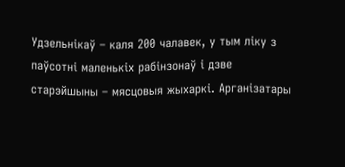Удзельнікаў – каля 200 чалавек, у тым ліку з паўсотні маленькіх рабінзонаў і дзве старэйшыны – мясцовыя жыхаркі. Арганізатары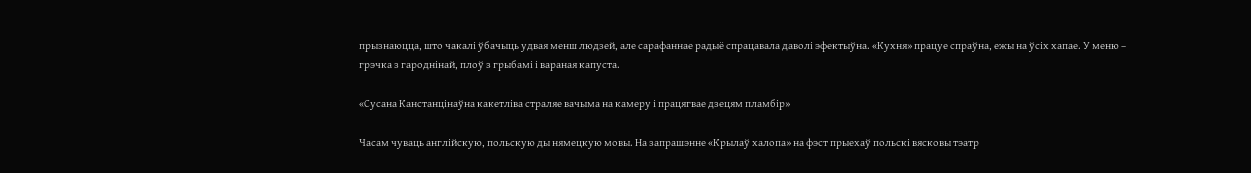прызнаюцца, што чакалі ўбачыць удвая менш людзей, але сарафаннае радыё спрацавала даволі эфектыўна. «Кухня» працуе спраўна, ежы на ўсіх хапае. У меню – грэчка з гароднінай, плоў з грыбамі і вараная капуста.

«Сусана Канстанцінаўна какетліва страляе вачыма на камеру і працягвае дзецям пламбір»

Часам чуваць англійскую, польскую ды нямецкую мовы. На запрашэнне «Крылаў халопа» на фэст прыехаў польскі вясковы тэатр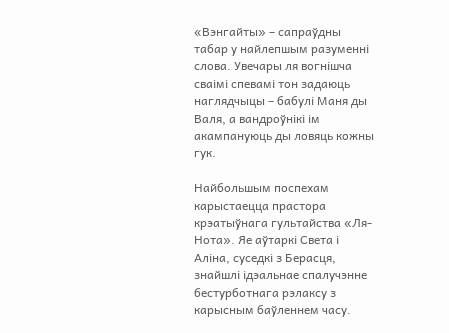«Вэнгайты» – сапраўдны табар у найлепшым разуменні слова. Увечары ля вогнішча сваімі спевамі тон задаюць наглядчыцы – бабулі Маня ды Валя, а вандроўнікі ім акампануюць ды ловяць кожны гук.

Найбольшым поспехам карыстаецца прастора крэатыўнага гультайства «Ля-Нота». Яе аўтаркі Света і Аліна, суседкі з Берасця, знайшлі ідэальнае спалучэнне бестурботнага рэлаксу з карысным баўленнем часу.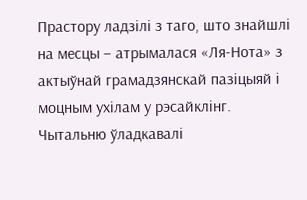Прастору ладзілі з таго, што знайшлі на месцы – атрымалася «Ля-Нота» з актыўнай грамадзянскай пазіцыяй і моцным ухілам у рэсайклінг. Чытальню ўладкавалі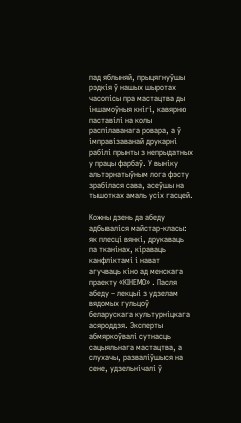пад яблыняй, прыцягнуўшы рэдкія ў нашых шыротах часопісы пра мастацтва ды іншамоўныя кнігі, кавярню паставілі на колы распілаванага ровара, а ў імправізаванай друкарні рабілі прынты з непрыдатных у працы фарбаў. У выніку альтэрнатыўным лога фэсту зрабілася сава, асеўшы на тышотках амаль усіх гасцей.

Кожны дзень да абеду адбываліся майстар-класы: як плесці вянкі, друкаваць па тканінах, кіраваць канфліктамі і нават агучваць кіно ад менскага праекту «КІНЕМО» . Пасля абеду – лекцыі з удзелам вядомых гульцоў беларускага культурніцкага асяроддзя. Эксперты абмяркоўвалі сутнасць сацыяльнага мастацтва, а слухачы, разваліўшыся на сене, удзельнічалі ў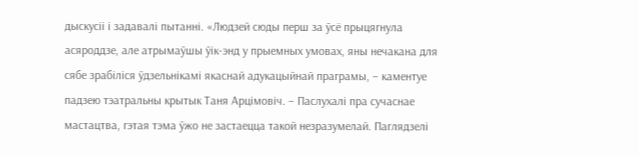дыскусіі і задавалі пытанні. «Людзей сюды перш за ўсё прыцягнула асяроддзе, але атрымаўшы ўік-энд у прыемных умовах, яны нечакана для сябе зрабіліся ўдзельнікамі якаснай адукацыйнай праграмы, – каментуе падзею тэатральны крытык Таня Арцімовіч. – Паслухалі пра сучаснае мастацтва, гэтая тэма ўжо не застаецца такой незразумелай. Паглядзелі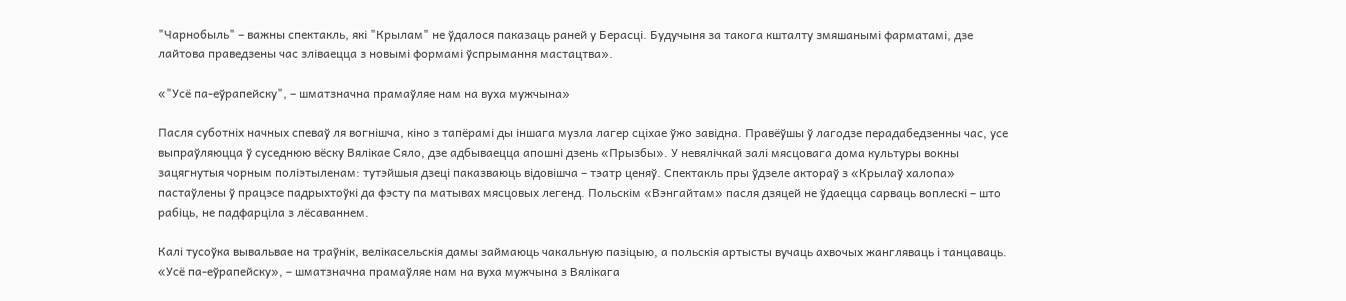"Чарнобыль" – важны спектакль, які "Крылам" не ўдалося паказаць раней у Берасці. Будучыня за такога кшталту змяшанымі фарматамі, дзе лайтова праведзены час зліваецца з новымі формамі ўспрымання мастацтва».

«"Усё па-еўрапейску", – шматзначна прамаўляе нам на вуха мужчына»

Пасля суботніх начных спеваў ля вогнішча, кіно з тапёрамі ды іншага музла лагер сціхае ўжо завідна. Правёўшы ў лагодзе перадабедзенны час, усе выпраўляюцца ў суседнюю вёску Вялікае Сяло, дзе адбываецца апошні дзень «Прызбы». У невялічкай залі мясцовага дома культуры вокны зацягнутыя чорным поліэтыленам: тутэйшыя дзеці паказваюць відовішча – тэатр ценяў. Спектакль пры ўдзеле актораў з «Крылаў халопа» пастаўлены ў працэсе падрыхтоўкі да фэсту па матывах мясцовых легенд. Польскім «Вэнгайтам» пасля дзяцей не ўдаецца сарваць воплескі – што рабіць, не падфарціла з лёсаваннем.

Калі тусоўка вывальвае на траўнік, велікасельскія дамы займаюць чакальную пазіцыю, а польскія артысты вучаць ахвочых жангляваць і танцаваць. «Усё па-еўрапейску», – шматзначна прамаўляе нам на вуха мужчына з Вялікага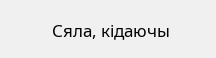Сяла, кідаючы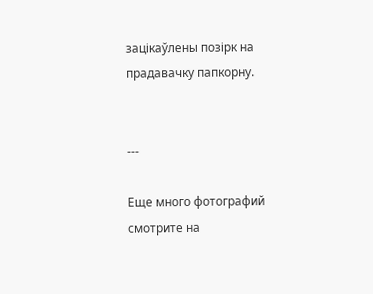зацікаўлены позірк на прадавачку папкорну.


---

Еще много фотографий смотрите на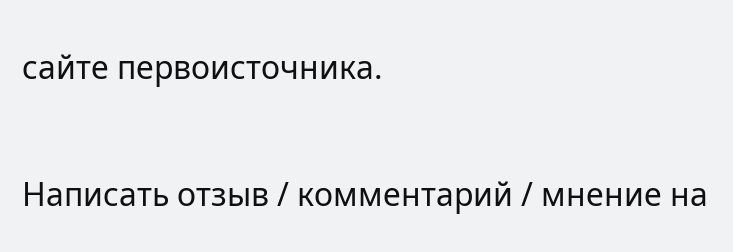сайте первоисточника.


Написать отзыв / комментарий / мнение на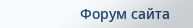Форум сайта